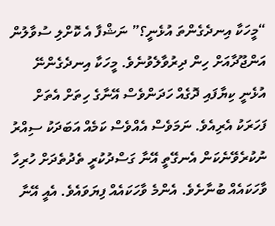“މީހަކާ އިނދެގެންތަ އުޅެނީ؟” ނަޝްފާ އެ ކޮށްލި ސުވާލުން އަންޖޫދާއަށް ހިން ދިރުވާލެވުނެވެ. މީހަކާ އިނދެގެންނޭ އުޅެނީ ކިޔާފައި ދޮގެއް ހަދަންވެސް އޭނާގެ ހިތަށް އެތަށް ފަހަރަކު އެރިއެވެ. ނަމަވެސް އެއްވެސް ކަމެއް އަބަދަކު ސިއްރު ނުކުރެވޭނެކަން އެނގޭތީ އޭނާ ގަސްދުކުރީ ތެދުތެދަށް ހުރިހާ ވާހަކައެއް ބުނާށެވެ. އެންމެ ވާހަކައެއް ފިޔަވައެވެ. އެއީ އޭނާ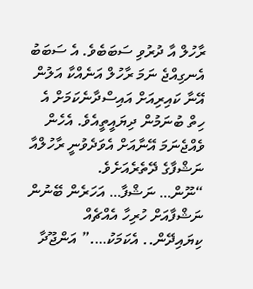ރާހުލް އާ ދުރުވި ސަބަބެވެ. އެ ސަބަބު އެނގިއްޖެ ނަމަ ރާހުލް އަނެއްކާ އަލުން އޭނާ ކައިރިއަށް އައިސްދާނެކަމަށް އެ ހިތް ބުނަމުން ދިޔައީތީއެވެ. އެހެން ވެއްޖެނަމަ އޭނާއަށް އެވަދެވުނީ ރާހުލްއާ ނަޝްފާގެ ދޭތެރެއަށެވެ.
“ނޫން… ނަޝްފާ… އަހަރެން ބޭނުން ނަޝްފާއަށް ހުރިހާ އެއްޗެއް ކިޔައިދޭން.. އެކަމަކު….” އަންޖޫދާ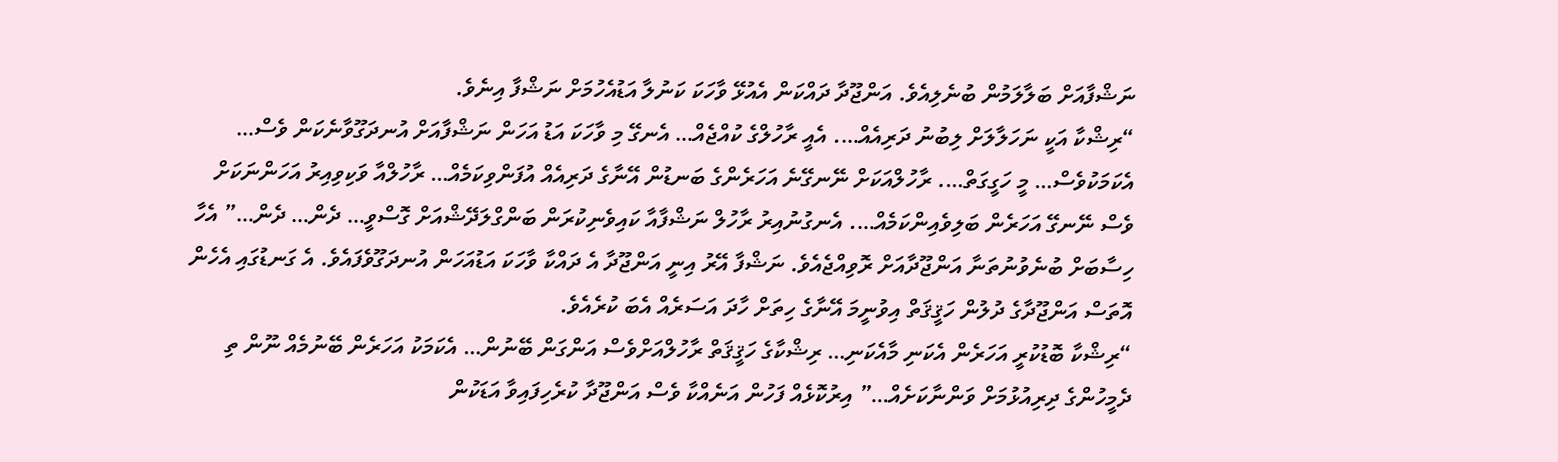ނަޝްފާއަށް ބަލާލަމުން ބުނެލިއެވެ. އަންޖޫދާ ދައްކަން އެއުޅޭ ވާހަކަ ކަނުލާ އަޑުއެހުމަށް ނަޝްފާ އިނެވެ.
“ރިޝްކާ އަކީ ނަހަލާލަށް ލިބުނު ދަރިއެއް…. އެއީ ރާހުލްގެ ކުއްޖެއް… އެނގޭ މި ވާހަކަ އަޑު އަހަން ނަޝްފާއަށް އުނދަގޫވާނެކަން ވެސް… އެކަމަކުވެސް… މީ ހަގީގަތް…. ރާހުލްއަކަށް ނޭނގޭނެ އަހަރެންގެ ބަނޑުން އޭނާގެ ދަރިއެއް އުފަންވިކަމެއް… ރާހުލްއާ ވަކިވިއިރު އަހަންނަކަށް ވެސް ނޭނގޭ އަހަރެން ބަލިވެއިންކަމެއް…. އެނގުނުއިރު ރާހުލް ނަޝްފާއާ ކައިވެނިކުރަން ބަންގްލަދޭޝްއަށް ގޮސްވީ… ދެން… ދެން…” އެހާ ހިސާބަށް ބުނެވުނުތަނާ އަންޖޫދާއަށް ރޮވިއްޖެއެވެ. ނަޝްފާ އޭރު އިނީ އަންޖޫދާ އެ ދައްކާ ވާހަކަ އަޑުއަހަން އުނދަގޫވެފައެވެ. އެ ގަނޑުގައި އެހެން އޮތަސް އަންޖޫދާގެ ދުލުން ހަޤީޤަތް އިވުނީމަ އޭނާގެ ހިތަށް ހާދަ އަސަރެއް އެބަ ކުރެއެވެ.
“ރިޝްކާ ބޮޑުކުރީ އަހަރެން އެކަނި މާއެކަނި… ރިޝްކާގެ ހަޤީޤަތް ރާހުލްއަށްވެސް އަންގަން ބޭނުން… އެކަމަކު އަހަރެން ބޭނުމެއް ނޫން ތި ދެމީހުންގެ ދިރިއުޅުމަށް ވަންނާކަށެއް…” އިރުކޮޅެއް ފަހުން އަނެއްކާ ވެސް އަންޖޫދާ ކުރެހިފައިވާ އަޑަކުން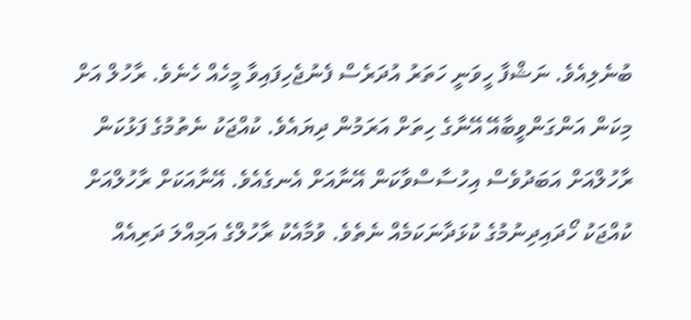ބުނެލިއެވެ. ނަޝްފާ ހީވަނީ ހަތަރު އުދަރެސް ފެނުޖެހިފައިވާ މީހެއް ހެނެވެ. ރާހުލް އަށް މިކަން އަންގަންވީބާއޭ އޭނާގެ ހިތަށް އަރަމުން ދިޔައެވެ. ކުއްޖަކު ނެތުމުގެ ފަޅުކަން ރާހުލްއަށް އަބަދުވެސް އިހުސާސްވާކަން އޭނާއަށް އެނގެއެވެ. އޭނާއަކަށް ރާހުލްއަށް ކުއްޖަކު ހޯދައިދިނުމުގެ ކުޅަދާނަކަމެއް ނެތެވެ. ވުމާއެކު ރާހުލްގެ އަމިއްލަ ދަރިއެއް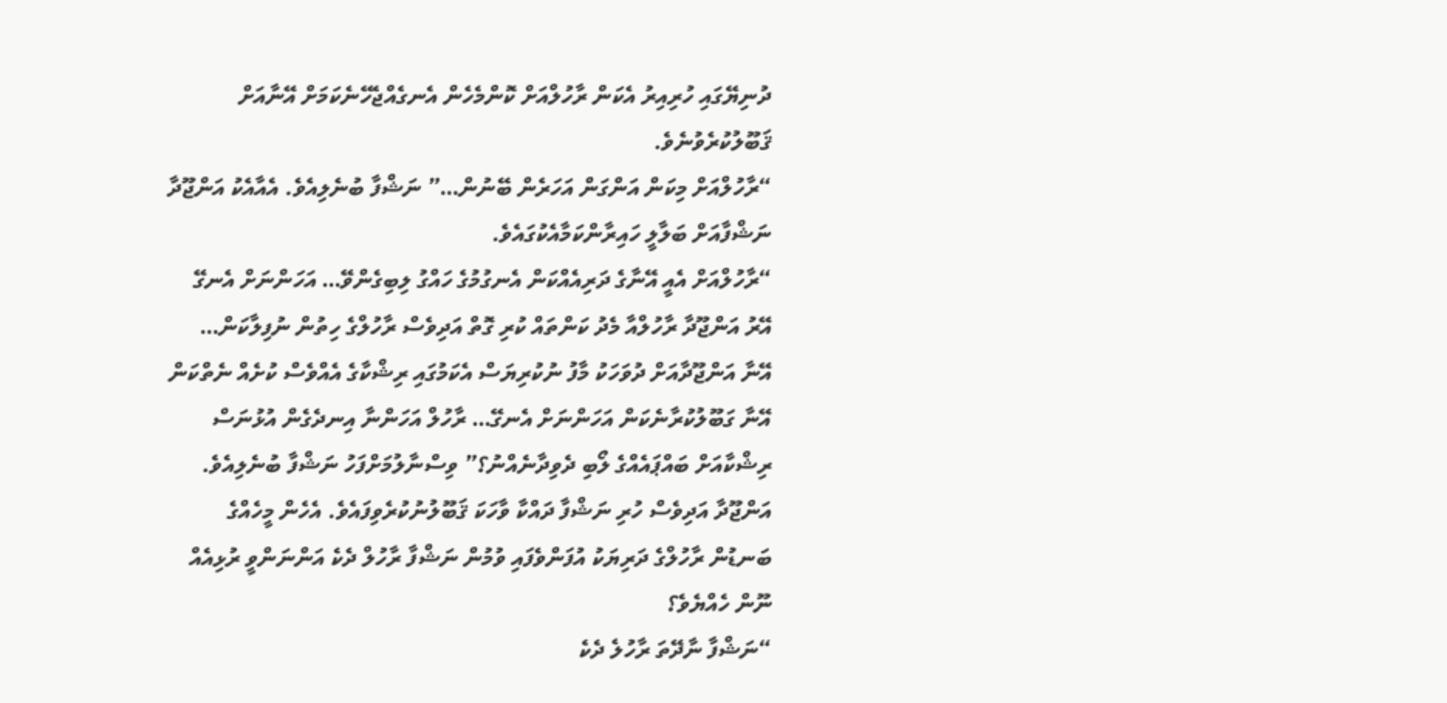ދުނިޔޭގައި ހުރިއިރު އެކަން ރާހުލްއަށް ކޮންމެހެން އެނގެއްޖެހޭނެކަމަށް އޭނާއަށް ޤަބޫލުކުރެވުނެވެ.
“ރާހުލްއަށް މިކަން އަންގަން އަހަރެން ބޭނުން…” ނަޝްފާ ބުނެލިއެވެ. އެއާއެކު އަންޖޫދާ ނަޝްފާއަށް ބަލާލީ ހައިރާންކަމާއެކުގައެވެ.
“ރާހުލްއަށް އެއީ އޭނާގެ ދަރިއެއްކަން އެނގުމުގެ ހައްގު ލިބިގެންވޭ… އަހަންނަށް އެނގޭ އޭރު އަންޖޫދާ ރާހުލްއާ މެދު ކަންތައް ކުރި ގޮތް އަދިވެސް ރާހުލްގެ ހިތުން ނުފިލާކަން… އޭނާ އަންޖޫދާއަށް ދުވަހަކު މާފު ނުކުރިޔަސް އެކަމުގައި ރިޝްކާގެ އެއްވެސް ކުށެއް ނެތްކަން އޭނާ ގަބޫލުކުރާނެކަން އަހަންނަށް އެނގޭ… ރާހުލް އަހަންނާ އިނދެގެން އުޅުނަސް ރިޝްކާއަށް ބައްޕައެއްގެ ލޯބި ދެވިދާނެއްނު؟” ވިސްނާލުމަށްފަހު ނަޝްފާ ބުނެލިއެވެ. އަންޖޫދާ އަދިވެސް ހުރި ނަޝްފާ ދައްކާ ވާހަކަ ޤަބޫލުނުކުރެވިފައެވެ. އެހެން މީހެއްގެ ބަނޑުން ރާހުލްގެ ދަރިޔަކު އުފަންވެފައި ވުމުން ނަޝްފާ ރާހުލް ދެކެ އަންނަންވީ ރުޅިއެއް ނޫން ހެއްޔެވެ؟
“ނަޝްފާ ނާދޭތަ ރާހުލެ ދެކެ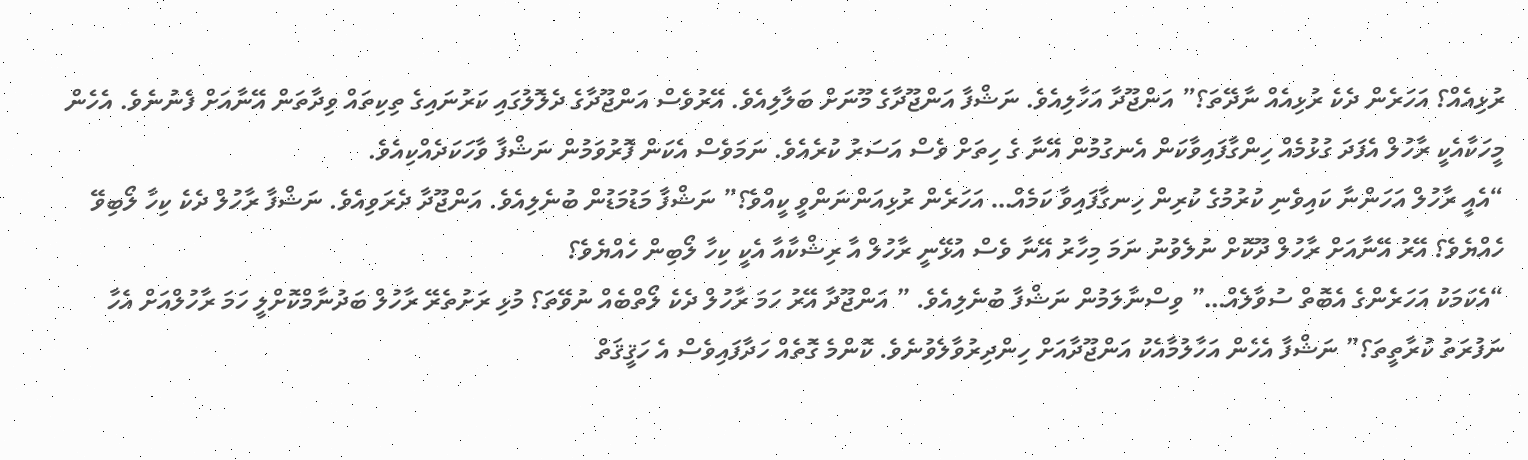ރުޅިއެއް؟ އަހަރެން ދެކެ ރުޅިއެއް ނާދޭތަ؟” އަންޖޫދާ އަހާލިއެވެ. ނަޝްފާ އަންޖޫދާގެ މޫނަށް ބަލާލިއެވެ. އޭރުވެސް އަންޖޫދާގެ ދެލޮލުގައި ކަރުނައިގެ ތިކިތައް ވިދާތަން އޭނާއަށް ފެނުނެވެ. އެހެން މީހަކާއެކީ ރާހުލް އެފަދަ ގުޅުމެއް ހިންގާފައިވާކަން އެނގުމުން އޭނާ ގެ ހިތަށް ވެސް އަސަރު ކުރެއެވެ. ނަމަވެސް އެކަން ފޮރުވަމުން ނަޝްފާ ވާހަކަދެއްކިއެވެ.
“އެއީ ރާހުލް އަހަންނާ ކައިވެނި ކުރުމުގެ ކުރިން ހިނގާފައިވާ ކަމެއް… އަހަރެން ރުޅިއަންނަންވީ ކީއްވެ؟” ނަޝްފާ މަޑުމަޑުން ބުނެލިއެވެ. އަންޖޫދާ ދެރަވިއެވެ. ނަޝްފާ ރާހުލް ދެކެ ކިހާ ލޯބިވޭ ހެއްޔެވެ؟ އޭރު އޭނާއަށް ރާހުލް ދޫކޮށް ނުލެވުނު ނަމަ މިހާރު އޭނާ ވެސް އުޅޭނީ ރާހުލް އާ ރިޝްކާއާ އެކީ ކިހާ ލޯބިން ހެއްޔެވެ؟
“އެކަމަކު އަހަރެންގެ އެބޮތް ސުވާލެއް…” ވިސްނާލަމުން ނަޝްފާ ބުނެލިއެވެ. ” އަންޖޫދާ އޭރު ހަމަ ރާހުލް ދެކެ ލޯތްބެއް ނުވޭތަ؟ މުޅި ރަށުތެރޭ ރާހުލް ބަދުނާމްކޮށްލީ ހަމަ ރާހުލްއަށް އެހާ ނަފުރަތު ކުރާތީތަ؟” ނަޝްފާ އެހެން އަހާލުމާއެކު އަންޖޫދާއަށް ހިންދިރުވާލެވުނެވެ. ކޮންމެ ގޮތެއް ހަދާފައިވެސް އެ ހަޤީޤަތް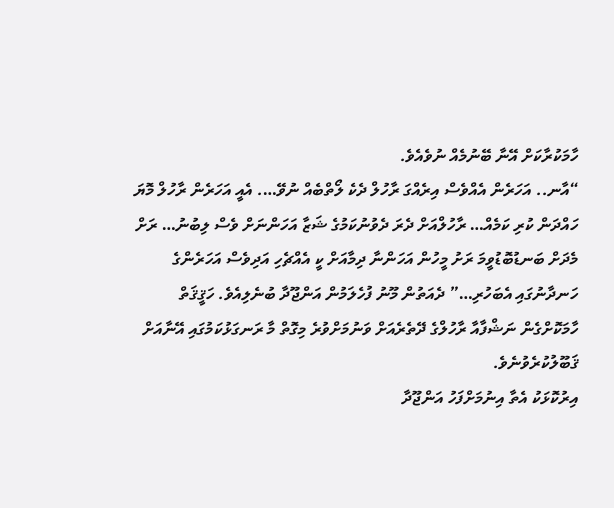ހާމަކުރާކަށް އޭނާ ބޭނުމެއް ނުވެއެވެ.
“އާނ.. އަހަރެން އެއްވެސް އިރެއްގަ ރާހުލް ދެކެ ލޯތްބެއް ނުވޭ…. އެއީ އަހަރެން ރާހުލް މޮޔަ ހައްދަން ކުރި ކަމެއް… ރާހުލްއަށް ދެރަ ދެވުނުކަމުގެ ޝަޒާ އަހަންނަށް ވެސް ލިބުނު… ރަށް މެދަށް ބަނޑުބޮޑުވީމަ ރަށު މީހުން އަހަންނާ ދިމާއަށް ކީ އެއްޗެހި އަދިވެސް އަހަރެންގެ ހަނދާނުގައި އެބަހުރި…” ދެއަތުން މޫނު ފުހެލަމުން އަންޖޫދާ ބުނެލިއެވެ. ހަޤީޤަތް ހާމަކޮށްގެން ނަޝްފާއާ ރާހުލްގެ ދޭތެރެއަށް ވަނުމަށްވުރެ މިގޮތް މާ ރަނގަޅުކަމުގައި އޭނާއަށް ޤަބޫލުކުރެވުނެވެ.
އިރުކޮޅަކު އެތާ އިނުމަށްފަހު އަންޖޫދާ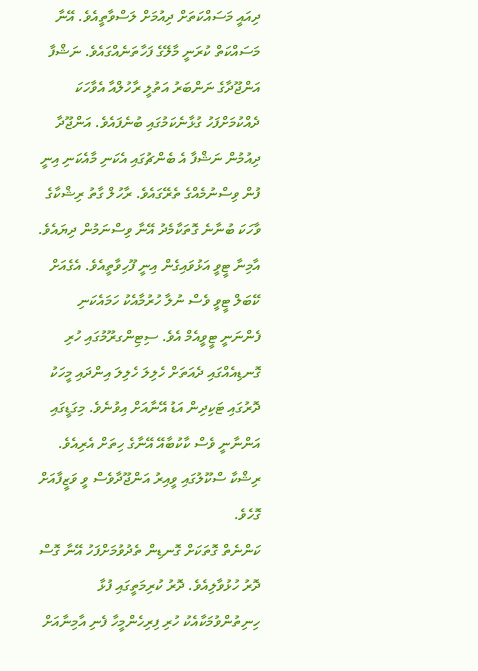ދިއައީ މަސައްކަތަށް ދިއުމަށް ލަސްވާތީއެވެ. އޭނާ މަސައްކަތް ކުރަނީ މާލޭގެ ފަހާތަނެއްގައެވެ. ނަޝްފާ އަންޖޫދާގެ ނަންބަރު އަތުލީ ރާހުލްއާ އެވާހަކަ ދެއްކުމަށްފަހު ގުޅާނެކަމުގައި ބުނެފައެވެ. އަންޖޫދާ ދިއުމުން ނަޝްފާ އެ ބެންޗުގައި އެކަނި މާއެކަނި އިނީ ފުން ވިސްނުމެއްގެ ތެރޭގައެވެ. ރާހުލް ގާތު ރިޝްކާގެ ވާހަކަ ބުނާނެ ގޮތަކާމެދު އޭނާ ވިސްނަމުން ދިޔައެވެ.
އާމިނާ ޓީވީ އަޅުވައިގެން އިނީ ފޫހިވާތީއެވެ. އެގެއަށް ކޭބަލް ޓީވީ ވެސް ނުލާ ހުރުމާއެކު ހަމައެކަނި ފެންނަނީ ޓީވީއެމް އެވެ. ސިޓިންގރޫމުގައި ހުރި ގޮނޑިއެއްގައި ދެއަތަށް ހެލިލަ ހެލިލަ އިންދައި މީހަކު ދޮރުގައި ޓަކިދިން އަޑު އޭނާއަށް އިވުނެވެ. މިގަޑީގައި އަންނާނީ ވެސް ކާކުބާއޭ އޭނާގެ ހިތަށް އެރިއެވެ. ރިޝްކާ ސްކޫލުގައި ވީއިރު އަންޖޫދާވެސް ވީ ވަޒީފާއަށް ގޮހެވެ.
ކަންނެތް ގޮތަކަށް ގޮނޑިން ތެދުވުމަށްފަހު އޭނާ ގޮސް ދޮރު ހުޅުވާލިއެވެ. ދޮރު ކުރިމަތީގައި ފުޅާ ހިނިތުންވުމަކާއެކު ހުރި ފިރިހެންމީހާ ފެނި އާމިނާއަށް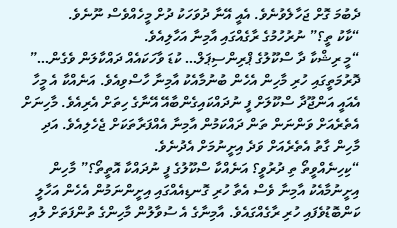ދެބުމަ ގޮށް ޖަހާލެވުނެވެ. އެއީ އޭނާ ދުވަހަކު ދުށް މީހެއްވެސް ނޫނެވެ.
“ކާކު ތީ؟” ނުރުހުމުގެ ރާގެއްގައި އާމިނާ އަހާލިއެވެ.
“މީ ރިޝްކާ ދާ ސްކޫލުގެ ޕްރިންސިޕަލް… ކުޑަ ވާހަކައެއް ދައްކާލަން ވެގެން…” ދޮރުމަތީގައި ހުރި މާހިން އެހެން ބުނުމާއެކު އާމިނާ ހާސްވިއެވެ. އަނެއްކާ އެ މީހާ އެއައީ އަންޖޫދާ ސްކޫލަށް ފީ ނުދައްކައިގެންބާއޭ އޭނާގެ ހިތަށް އެރިއެވެ. މާހިނަށް އެތެރެއަށް ވަންނަން ތަން ދައްކަމުން އާމިނާ އެއްފަރާތަކަށް ޖެހެލިއެވެ. އަދި މާހިން ގާތު އެތެރެއަށް ވަދެ އިށީނުމަށް އެދުނެވެ.
“ކިހިނެއްވީތޯ ތި ދުރުވީ؟ އަނެއްކާ ސްކޫލުގެ ފީ ނުދައްކާ އޮތީތޯ؟” މާހިން އިށީނުމާއެކު އާމިނާ ވެސް އެތާ ހުރި ގޮނޑިއެއްގައި އިށީންނަމުން އެހެން އަހާލީ ކަންބޮޑުވެފައި ހުރި ރާގެއްގައެވެ. އާމިނާގެ އެ ސުވާލުން މާހިންގެ ތުންފަތަށް ލުއި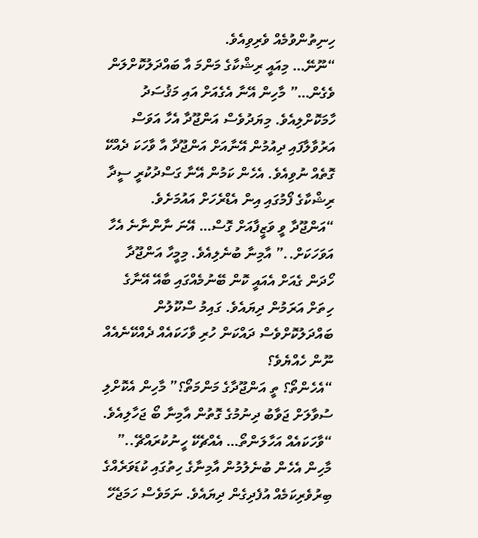ހިނިތުންވުމެއް ވެރިވިއެވެ.
“ނޫނޭ… މިއައީ ރިޝްކާގެ މަންމަ އާ ބައްދަލުކޮށްލަން ވެގެން…” މާހިން އޭނާ އެގެއަށް އައި މަޤުސަދު ހާމަކޮށްލިއެވެ. މިޔަދުވެސް އަންޖޫދާ އެހާ އަވަސް އަރުވާލާފައި ދިއުމުން އޭނާއަށް އަންޖޫދާ އާ ވާހަކަ ދެއްކޭ ގޮތެއް ނުވިއެވެ. އެހެން ކަމުން އޭނާ ގަސްދުކުރީ ސީދާ ރިޝްކާގެ ފޯމުގައި އިން އެޑްރެހަށް އައުމަށެވެ.
“އަންޖޫދާ ވީ ވަޒީފާއަށް ގޮސް… އޭނަ ނާންނާނެ އެހާ އަވަހަކަށް..” އާމިނާ ބުނެލިއެވެ. މިމީހާ އަންޖޫދާ ހޯދަން ގެއަށް އެއައީ ކޮން ބޭނުމެއްގައި ބާއޭ އޭނާގެ ހިތަށް އަރަމުން ދިޔައެވެ. ގައިމު ސްކޫލުން ބައްދަލުކޮށްވެސް ދައްކަން ހުރި ވާހަކައެއް ދެއްކޭނެއެއް ނޫން ހެއްޔެވެ؟
“އެހެންތޯ؟ ތީ އަންޖޫދާގެ މަންމަތޯ؟” މާހިން އެކޮށްލި ސުވާލަށް ޖަވާބު ދިނުމުގެ ގޮތުން އާމިނާ ބޯ ޖަހާލިއެވެ.
“ވާހަކައެއް އަހާލަންތޯ… އެއްޗެކޭ ހީނުކުރައްޗޭ..” މާހިން އެހެން ބުނެލުމުން އާމިނާގެ ހިތުގައި ކުޑަވަރެއްގެ ބިރުވެރިކަމެއް އުފެދިގެން ދިޔައެވެ. ނަމަވެސް ހަމަޖެހޭ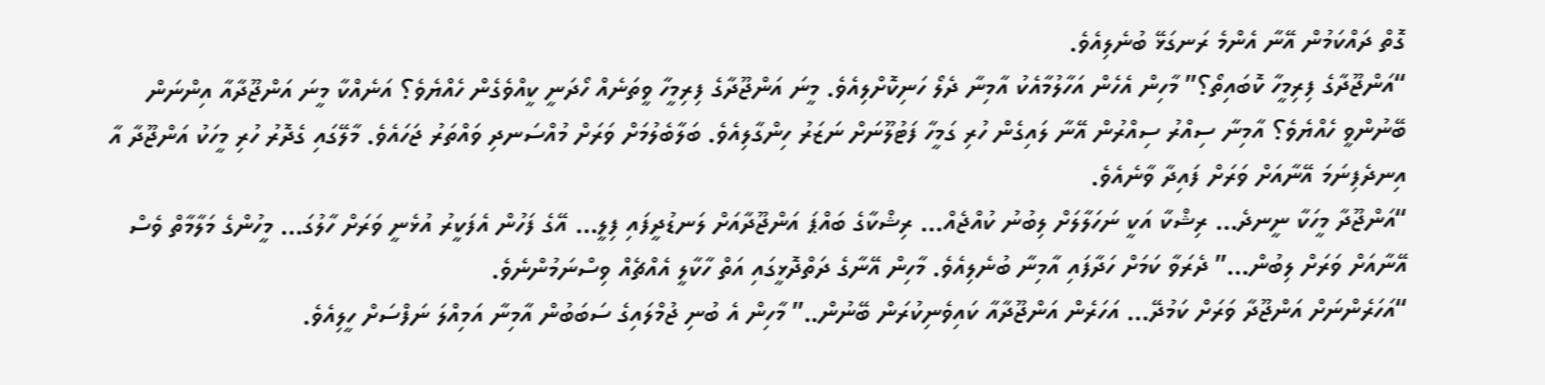ގޮތް ދައްކަމުން އޭނާ އެންމެ ރަނގަޅޭ ބުނެލިއެވެ.
“އަންޖޫދާގެ ފިރިމީހާ ކޮބައިތޯ؟” މާހިން އެހެން އަހާލުމާއެކު އާމިނާ ދެލޯ ހަނިކޮށްލިއެވެ. މީނަ އަންޖޫދާގެ ފިރިމީހާ ވީތަނެއް ހޯދަނީ ކީއްވެގެން ހެއްޔެވެ؟ އަނެއްކާ މީނަ އަންޖޫދާއާ އިންނަން ބޭނުންވީ ހެއްޔެވެ؟ އާމިނާ ސިއްރު ސިއްރުން އޭނާ ލައިގެން ހުރި ގަމީހާ ފަޓުލޫނަށް ނަޒަރު ހިންގާލިއެވެ. ބަލާބެލުމަށް ވަރަށް މުއްސަނދި ވައްތަރު ޖަހައެވެ. މާލޭގައި ގެދޮރު ހުރި މީހަކު އަންޖޫދާ އާ އިނދެފިނަމަ އޭނާއަށް ވަރަށް ފައިދާ ވާނެއެވެ.
“އަންޖޫދާ މީހަކާ ނީނދެ… ރިޝްކާ އަކީ ނަހަލާލަށް ލިބުނު ކުއްޖެއް… ރިޝްކާގެ ބައްޕަ އަންޖޫދާއަށް ލަނޑުދީފައި ފިލީ… އޭގެ ފަހުން އެފަކީރު އުޅެނީ ވަރަށް ހާލުގަ… މީހުންގެ މަލާމާތް ވެސް އޭނާއަށް ވަރަށް ލިބުން…” ދެރަވާ ކަމަށް ހަދާފައި އާމިނާ ބުނެލިއެވެ. މާހިން އޭނާގެ ދަތްދޮޅީގައި އަތް ހާކާލީ އެއްޗެއް ވިސްނަމުންނެވެ.
“އަހަރެންނަށް އަންޖޫދާ ވަރަށް ކަމުދޭ… އަހަރެން އަންޖޫދާއާ ކައިވެނިކުރަން ބޭނުން..” މާހިން އެ ބުނި ޖުމްލައިގެ ސަބަބުން އާމިނާ އަމިއްލަ ނަފްސަށް ހީލިއެވެ.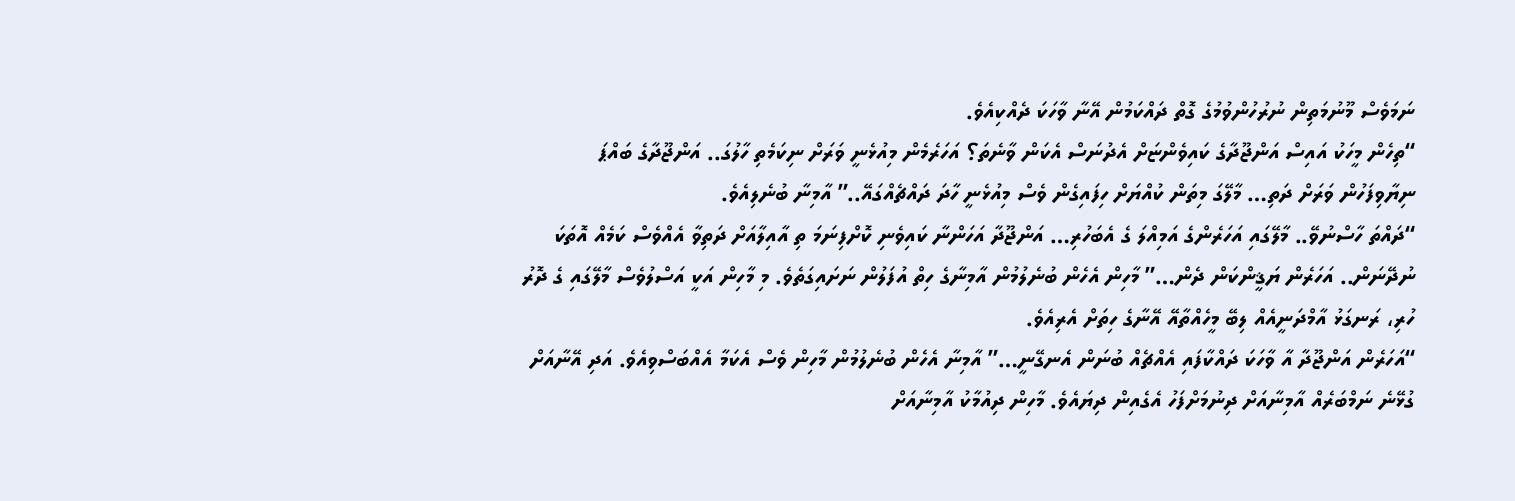ނަމަވެސް މޫނުމަތިން ނުރުހުންވުމުގެ ގޮތް ދައްކަމުން އޭނާ ވާހަކަ ދެއްކިއެވެ.
“ތިހެން މީހަކު އައިސް އަންޖޫދާގެ ކައިވެންޏަށް އެދުނަސް އެކަން ވާނެތަ؟ އަހަރެމެން މިއުޅެނީ ވަރަށް ނިކަމެތި ހާލުގަ.. އަންޖޫދާގެ ބައްޕަ ނިޔާވިފަހުން ވަރަށް ދަތި… މާލޭގަ މިތަން ކުއްޔަށް ހިފައިގެން ވެސް މިއުޅެނީ ހާދަ ދައްޗެއްގައޭ..” އާމިނާ ބުނެލިއެވެ.
“ދައްތަ ހާސްނުވޭ.. މާލޭގައި އަހަރެންގެ އަމިއްލަ ގެ އެބަހުރި… އަންޖޫދާ އަހަންނާ ކައިވެނި ކޮށްފިނަމަ ތި އާއިލާއަށް ދަތިވާ އެއްވެސް ކަމެއް އޮތަކަ ނުދޭނަން.. އަހަރެން ޔަޤީންކަން ދެން…” މާހިން އެހެން ބުނެލުމުން އާމިނާގެ ހިތް އުފަލުން ނަށައިގަތެވެ. މި މާހިން އަކީ އަސްލުވެސް މާލޭގައި ގެ ދޮރު ހުރި، ރަނގަޅު އާމްދަނީއެއް ލިބޭ މީހެއްތާއޭ އޭނާގެ ހިތަށް އެރިއެވެ.
“އަހަރެން އަންޖޫދާ އާ ވާހަކަ ދައްކާފައި އެއްޗެއް ބުނަން އެނގޭނީ…” އާމިނާ އެހެން ބުނެލުމުން މާހިން ވެސް އެކަމާ އެއްބަސްވިއެވެ. އަދި އޭނާއަށް ގުޅޭނެ ނަމްބަރެއް އާމިނާއަށް ދިނުމަށްފަހު އެގެއިން ދިޔައެވެ. މާހިން ދިއުމާކު އާމިނާއަށް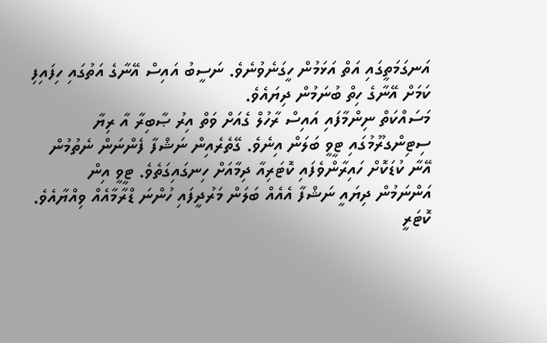އަނގަމަތީގައި އަތް އަޅަމުން ހީގަނެވުނެވެ. ނަސީބު އައިސް އޭނާގެ އަތުގައި ހިފައިފި ކަމަށް އޭނާގެ ހިތް ބުނަމުން ދިޔައެވެ.
މަސައްކަތް ނިންމާފައި އައިސް ރާހުލް ގެއަށް ވަތް އިރު ޞާބިރާ އާ ރިޔާ ސިޓިންގރޫމުގައި ޓީވީ ބަލަން އިނެވެ. ގޭތެރެއިން ނަޝްފާ ފެންނަން ނެތުމުން އޭނާ ކުޑަކޮށް ހައިރާންވެފައި ކޮޓަރިއާ ދިމާއަށް ހިނގައިގަތެވެ. ޓީވީ އިން އަންނަމުން ދިޔައީ ނަޝްފާ އެއެއް ބަލަން މަރުދީފައި ހުންނަ ޑްރާމާއެއް ވިއްޔާއެވެ.
ކޮޓަރީ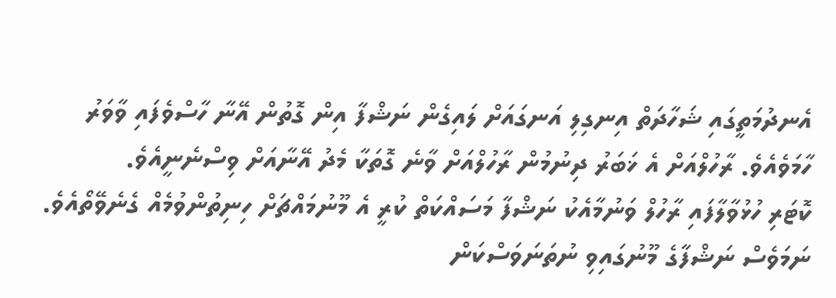އެނދުމަތީގައި ޝަހާދަތް އިނގިލި އަނގައަށް ލައިގެން ނަޝްފާ އިން ގޮތުން އޭނާ ހާސްވެފައި ވާވަރު ހާމަވެއެވެ. ރާހުލްއަށް އެ ޚަބަރު ދިނުމުން ރާހުލްއަށް ވާނެ ގޮތަކާ މެދު އޭނާއަށް ވިސްނެނީއެވެ.
ކޮޓަރި ހުޅުވާލާފައި ރާހުލް ވަނުމާއެކު ނަޝްފާ މަސައްކަތް ކުރީ އެ މޫނުމައްޗަށް ހިނިތުންވުމެއް ގެނެވޭތޯއެވެ. ނަމަވެސް ނަޝްފާގެ މޫނުގައިވި ނުތަނަވަސްކަން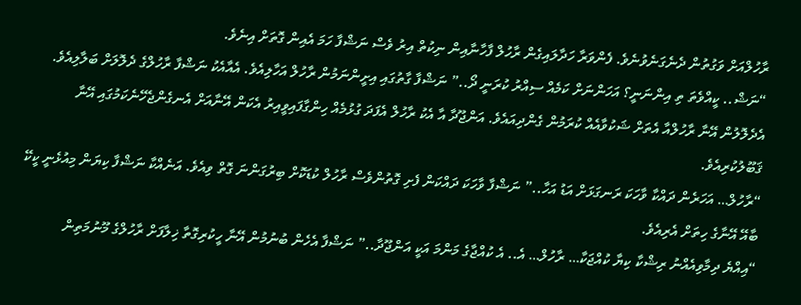ރާހުލްއަށް ވަގުތުން ދެނެގަނެވުނެވެ. ފެންވަރާ ހަދާލައިގެން ރާހުލް ފާހާނާއިން ނިކުތް އިރު ވެސް ނަޝްފާ ހަމަ އެއިން ގޮތަށް އިނެވެ.
“ނަޝް.. ކީއްވެތަ ތި އިންނަނީ؟ އަހަންނަށް ކަމެއް ސިއްރު ކުރަނީ ދޯ..” ނަޝްފާ ގާތުގައި އިށީންނަމުން ރާހުލް އަހާލިއެވެ. އެއާއެކު ނަޝްފާ ރާހުލްގެ ދެލޮލަށް ބަލާލިއެވެ. އެދެލޮލުން އޭނާ ރާހުލްއާ އެތަށް ޝަކުވާއެއް ކުރަމުން ގެންދިއައެވެ. އަންޖޫދާ އާ އެކު ރާހުލް އެފަދަ ގުޅުމެއް ހިންގާފައިވީއިރު އެކަން އޭނާއަށް އެނގެންޖެހޭނެކަމުގައި އޭނާ ޤަބޫލުކުރިއެވެ.
“ރާހުލް… އަހަރެން ދައްކާ ވާހަކަ ރަނގަޅަށް އަޑު އަހާ..” ނަޝްފާ ވާހަކަ ދައްކަން ފެށި ގޮތުންވެސް ރާހުލް ކުޑަކޮށް ބިރުގަންނަ ގޮތް ވިއެވެ. އަނެއްކާ ނަޝްފާ ކިޔަން މިއުޅެނީ ކީކޭ ބާއޭ އޭނާގެ ހިތަށް އެރިއެވެ.
“އިއްޔެ ދިމާވިއެއްނު ރިޝްކާ ކިޔާ ކުއްޖަކާ… ރާހުލް… އެ.. އެ ކުއްޖާގެ މަންމަ އަކީ އަންޖޫދާ..” ނަޝްފާ އެހެން ބުނުމުން އޭނާ ހީކުރިގޮތާ ޚިލާފަށް ރާހުލްގެ މޫނުމަތިން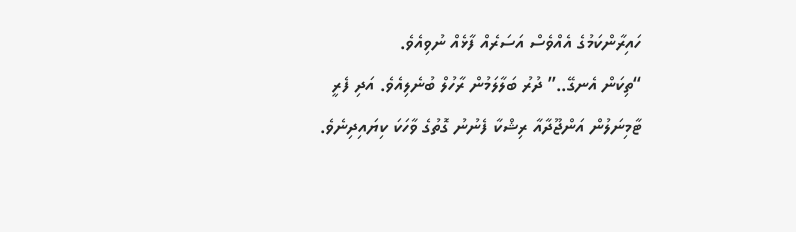ހައިރާންކަމުގެ އެއްވެސް އަސަރެއް ފާޅެއް ނުވިއެވެ.
“ތިކަން އެނގޭ..” ދުރު ބަލާލަމުން ރާހުލް ބުނެލިއެވެ. އަދި ފެރީ ޓާމިނަލުން އަންޖޫދާއާ ރިޝްކާ ފެނުނު ގޮތުގެ ވާހަކަ ކިޔައިދިނެވެ.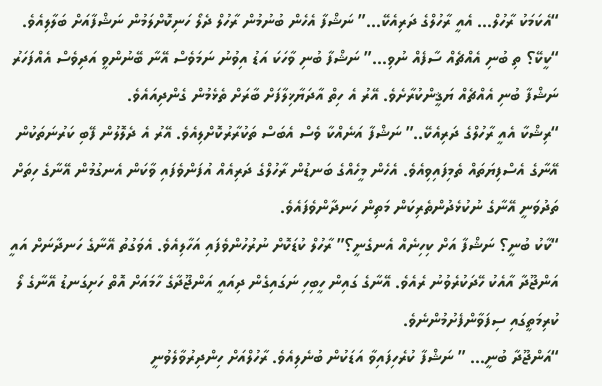“އެކަމަކު ރާހުލް… އެއީ ރާހުލްގެ ދަރިއެކޭ…” ނަޝްފާ އެހެން ބުނުމުން ރާހުލް ދެލޯ ހަނިކޮށްލަމުން ނަޝްފާއަށް ބަލާލިއެވެ.
“ކީކޭ؟ ތި ބުނި އެއްޗެއް ސާފެއް ނުވި…” ނަޝްފާ ބުނި ވާހަކަ އަޑު އިވުނު ނަމަވެސް އޭނާ ބޭނުންވީ އަދިވެސް އެއްފަހަރު ނަޝްފާ ބުނި އެއްޗެއް ޔަޤީންކުރާށެވެ. އޭރު އެ ހިތް އާދަޔާޚިލާފަށް ބާރަށް ތެޅެމުން ގެންދިއައެވެ.
“ރިޝްކާ އެއީ ރާހުލްގެ ދަރިއެކޭ..” ނަޝްފާ އަނެއްކާ ވެސް އެބަސް ތަކުރާރުކޮށްލިއެވެ. އޭރު އެ ދެލޮލުން ފޭބި ކަރުނަތަކުން އޭނާގެ އެސްފިޔަތައް ތެމިފައިވިއެވެ. އެހެން މީހެއްގެ ބަނޑުން ރާހުލްގެ ދަރިއެއް އުފަންވެފައި ވާކަން އެނގުމުން އޭނާގެ ހިތަށް ތަދުވަނީ އޭނާގެ ނުކުޅެދުންތެރިކަން މަތިން ހަނދާންވެފައެވެ.
“ކާކު ބުނީ؟ ނަޝްފާ އަށް ކިހިނެއް އެނގެނީ؟” ރާހުލް ކުޑަކޮށް ނުރުހުންވެފައި އަހާލިއެވެ. އެވަގުތު އޭނާގެ ހަނދާނަށް އައީ އަންޖޫދާ އާއެކު ހޭދަކުރެވުނު ރެއެވެ. އޭނާގެ ގައިން ހީބިހި ނަގައިގެން ދިއައީ އަންޖޫދާގެ ހާމައަށް އޮތް ހަށިގަނޑު އޭނާގެ ލޯ ކުރިމަތީގައި ސިފަވާންފެށުމުންނެވެ.
“އަންޖޫދާ ބުނީ… ” ނަޝްފާ ކުރެހިފައިވާ އަޑަކުން ބުނެލިއެވެ. ރާހުލްއަށް ހިންދިރުވާލެވުނީ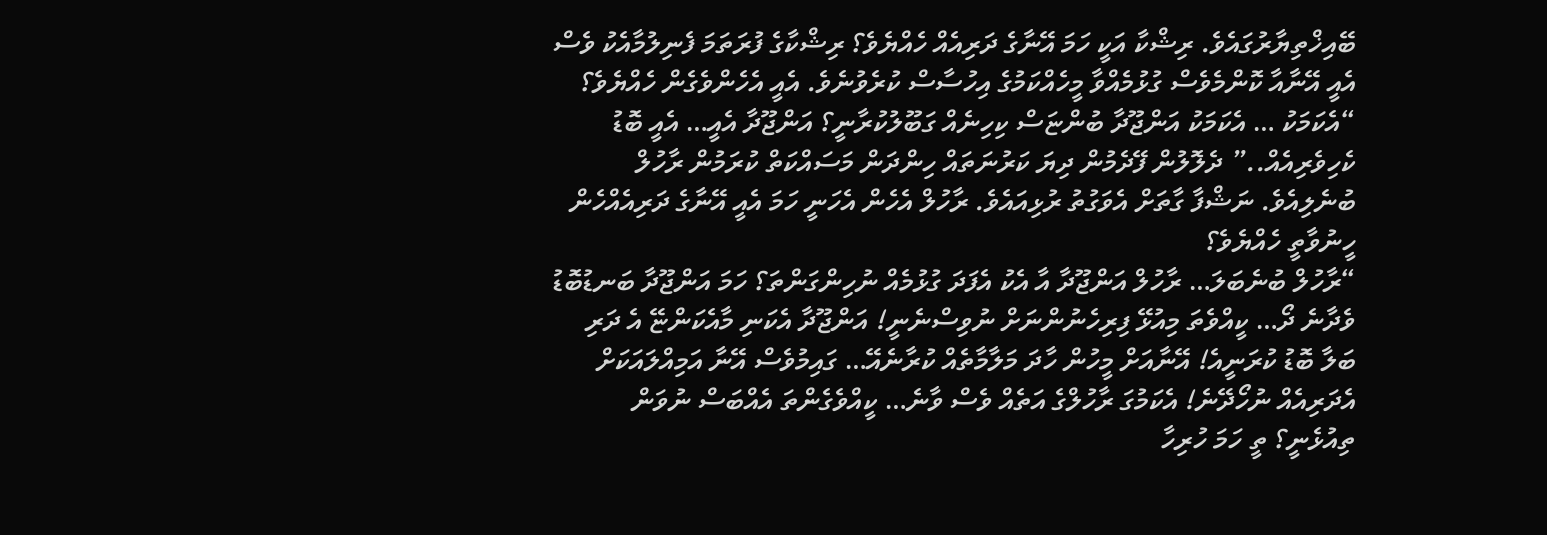ބޭއިޚްތިޔާރުގައެވެ. ރިޝްކާ އަކީ ހަމަ އޭނާގެ ދަރިއެއް ހެއްޔެވެ؟ ރިޝްކާގެ ފުރަތަމަ ފެނިލުމާއެކު ވެސް އެއީ އޭނާއާ ކޮންމެވެސް ގުޅުމެއްވާ މީހެއްކަމުގެ އިހުސާސް ކުރެވުނެވެ. އެއީ އެހެންވެގެން ހެއްޔެވެ؟
“އެކަމަކު … އެކަމަކު އަންޖޫދާ ބުންޏަސް ކިހިނެއް ގަބޫލުކުރާނީ؟ އަންޖޫދާ އެއީ… އެއީ ބޮޑު ކެހިވެރިއެއް..” ދެލޮލުން ފޭދެމުން ދިޔަ ކަރުނަތައް ހިންދަން މަސައްކަތް ކުރަމުން ރާހުލް ބުނެލިއެވެ. ނަޝްފާ ގާތަށް އެވަގުތު ރުޅިއައެވެ. ރާހުލް އެހެން އެހަނީ ހަމަ އެއީ އޭނާގެ ދަރިއެއްހެން ހީނުވާތީ ހެއްޔެވެ؟
“ރާހުލް ބުނެބަލަ… ރާހުލް އަންޖޫދާ އާ އެކު އެފަދަ ގުޅުމެއް ނުހިންގަންތަ؟ ހަމަ އަންޖޫދާ ބަނޑުބޮޑު ވެދާނެ ދޯ… ކީއްވެތަ މިއުޅޭ ފިރިހެނުންނަށް ނުވިސްނެނީ! އަންޖޫދާ އެކަނި މާއެކަންޏޭ އެ ދަރި ބަލާ ބޮޑު ކުރަނީއެ! އޭނާއަށް މީހުން ހާދަ މަލާމާތެއް ކުރާނެއޭ… ގައިމުވެސް އޭނާ އަމިއްލައަކަށް އެދަރިއެއް ނުހޯދޭނެ! އެކަމުގަ ރާހުލްގެ އަތެއް ވެސް ވާނެ… ކީއްވެގެންތަ އެއްބަސް ނުވަން ތިއުޅެނީ؟ ތީ ހަމަ ހުރިހާ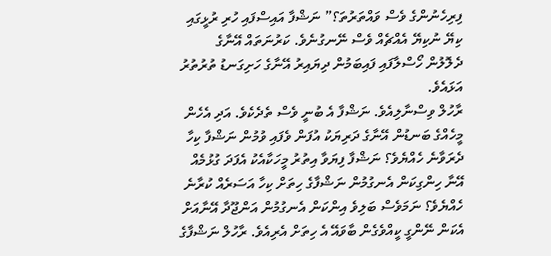ފިރިހެނުންގެ ވެސް ވައްތަރުތަ؟” ނަޝްފާ އައިސްފައި ހުރި ރުޅީގައި ކިޔޭ ނުކިޔޭ އެއްޗެއް ވެސް ނޭނގުނެވެ. ކަރުނަތައް އޭނާގެ ދެލޮލުން ހޯސްލާފައި ފައިބަމުން ދިޔައިރު އޭނާގެ ހަށިގަނޑު ތުރުތުރު އަޅައެވެ.
ރާހުލް ވިސްނާލިއެވެ. ނަޝްފާ އެ ބުނީ ވެސް ތެދެކެވެ. އަދި އެހެން މީހެއްގެ ބަނޑުން އޭނާގެ ދަރިޔަކު އުފަން ވެފައި ވުމުން ނަޝްފާ ކިހާ ދެރަވާނެ ހެއްޔެވެ؟ ނަޝްފާ ފިޔަވާ އިތުރު މީހަކާއެކު އެފަދަ ގުޅުމެއް އޭނާ ހިންގިކަން އެނގުމުން ނަޝްފާގެ ހިތަށް ކިހާ އަސަރެއް ކުރާނެ ހެއްޔެވެ؟ ނަމަވެސް ބަލިވެ އިންކަން އެނގުމުން އަންޖޫދާ އޭނާއަށް އެކަން ނޭންގީ ކީއްވެގެން ބާވައޭ އެ ހިތަށް އެރިއެވެ. ރާހުލް ނަޝްފާގެ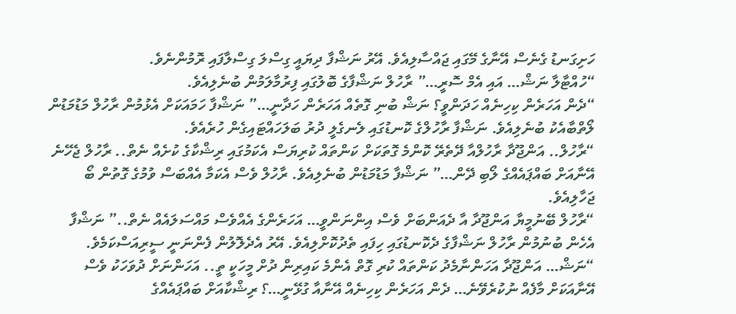ހަށިގަނޑު ގެނެސް އޭނާގެ މޭގައި ޖައްސާލިއެވެ. އޭރު ނަޝްފާ ދިޔައީ ގިސްލަ ގިސްލާފައި ރޮމުންނެވެ.
“ހުއްޓާލާ ނަޝް… އައި އެމް ސޮރީ…” ރާހުލް ނަޝްފާގެ ބޮލުގައި ފިރުމާލަމުން ބުނެލިއެވެ.
“ދެން އަހަރެން ކިހިނެއް ހަދަންވީ؟ ނަޝް ބުނި ގޮތެއް އަހަރެން ހަދާނީ…” ނަޝްފާ ހަމައަކަށް އެޅުމުން ރާހުލް މަޑުމަޑުން ލޯތްބާއެކު ބުނެލިއެވެ. ނަޝްފާ ރާހުލްގެ ކޮނޑުގައި ލެނގެލީ ދުރު ބަލަހައްޓައިގެން ހުރެއެވެ.
“ރާހުލް.. އަންޖޫދާ ރާހުލްއާ ދޭތެރޭ ކޮންމެ ގޮތަކަށް ކަންތައް ކުރިޔަސް އެކަމުގައި ރިޝްކާގެ ކުށެއް ނެތް.. ރާހުލް ޖެހޭނެ އޭނާއަށް ބައްޕައެއްގެ ލޯބި ދޭން…” ނަޝްފާ މަޑުމަޑުން ބުނެލިއެވެ. ރާހުލް ވެސް އެކަމާ އެއްބަސް ވުމުގެ ގޮތުން ބޯ ޖަހާލިއެވެ.
“ރާހުލް ބޭނުމީޔާ އަންޖޫދާ އާ ދެއަންބަށް ވެސް އިންނަންވީ… އަހަރެންގެ އެއްވެސް މައްސަލައެއް ނެތް..” ނަޝްފާ އެހެން ބުނުމުން ރާހުލް ނަޝްފާގެ ދެކޮނޑުގައި ހިފައި ތެދުކޮށްލިއެވެ. އޭރު އެދެލޮލުން ފެންނަނީ ސީރިއަސްކަމެވެ.
“ނަޝް… އަންޖޫދާ އަހަންނާމެދު ކަންތައް ކުރި ގޮތް އެންމެ ކައިރިން ދުށް މީހަކީ ތީ.. އަހަންނަށް ދުވަހަކު ވެސް އޭނާއަކަށް މާފެއް ނުކުރެވޭނެ… ދެން އަހަރެން ކިހިނެއް އޭނާއާ ގުޅޭނީ…؟ ރިޝްކާއަށް ބައްޕައެއްގެ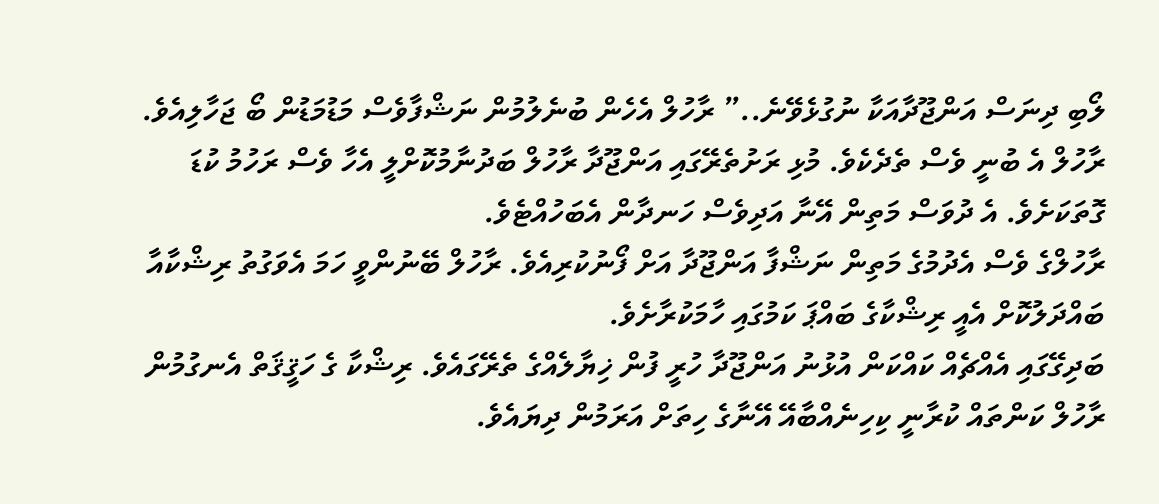ލޯބި ދިނަސް އަންޖޫދާއަކާ ނުގުޅެވޭނެ..” ރާހުލް އެހެން ބުނެލުމުން ނަޝްފާވެސް މަޑުމަޑުން ބޯ ޖަހާލިއެވެ. ރާހުލް އެ ބުނީ ވެސް ތެދެކެވެ. މުޅި ރަށުތެރޭގައި އަންޖޫދާ ރާހުލް ބަދުނާމުކޮށްލީ އެހާ ވެސް ރަހުމު ކުޑަ ގޮތަކަށެވެ. އެ ދުވަސް މަތިން އޭނާ އަދިވެސް ހަނދާން އެބަހުއްޓެވެ.
ރާހުލްގެ ވެސް އެދުމުގެ މަތިން ނަޝްފާ އަންޖޫދާ އަށް ފޯނުކުރިއެވެ. ރާހުލް ބޭނުންވީ ހަމަ އެވަގުތު ރިޝްކާއާ ބައްދަލުކޮށް އެއީ ރިޝްކާގެ ބައްޕަ ކަމުގައި ހާމަކުރާށެވެ.
ބަދިގޭގައި އެއްޗެއް ކައްކަން އުޅުނު އަންޖޫދާ ހުރީ ފުން ޚިޔާލެއްގެ ތެރޭގައެވެ. ރިޝްކާ ގެ ހަޤީޤަތް އެނގުމުން ރާހުލް ކަންތައް ކުރާނީ ކިހިނެއްބާއޭ އޭނާގެ ހިތަށް އަރަމުން ދިޔައެވެ.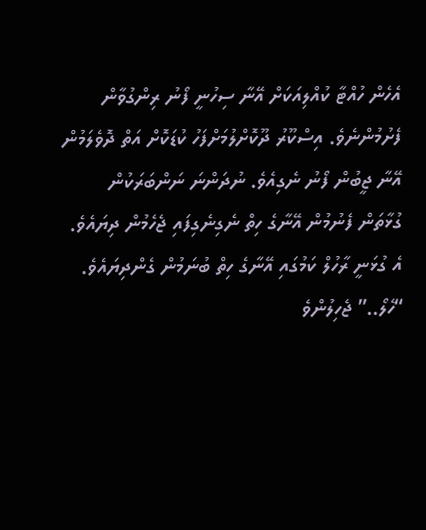އެހެން ހުއްޓާ ކުއްލިއަކަށް އޭނާ ސިހުނީ ފޯނު ރިންގުވާން ފެށުމުންނެވެ. އިސްކޫރު ދޫކޮށްލުމަށްފަހު ކުޑަކޮށް އަތް ދޮވެލަމުން އޭނާ ޖީބުން ފޯނު ނެގިއެވެ. ނުދަންނަ ނަންބަރަކުން ގުޅާތަން ފެނުމުން އޭނާގެ ހިތް ނެގިނެގިފައި ޖެހެމުން ދިޔައެވެ. އެ ގުޅަނީ ރާހުލް ކަމުގައި އޭނާގެ ހިތް ބުނަމުން ގެންދިޔައެވެ.
“ހެލޯ..” ޖެހިލުންވެ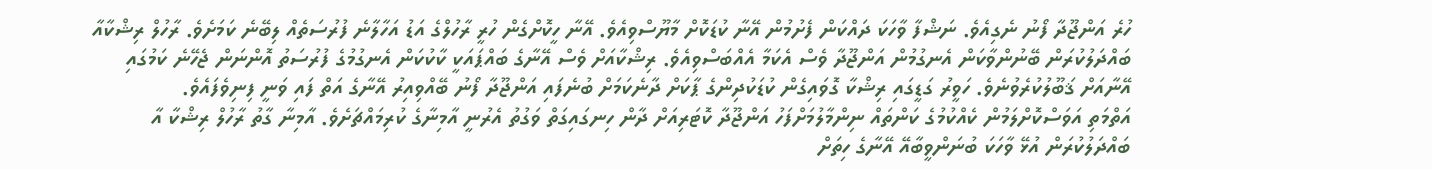ހުރެ އަންޖޫދާ ފޯނު ނެގިއެވެ. ނަޝްފާ ވާހަކަ ދައްކަން ފެށުމުން އޭނާ ކުޑަކޮށް މާޔޫސްވިއެވެ. އޭނާ ހީކޮށްގެން ހުރީ ރާހުލްގެ އަޑު އަހާލާނެ ފުރުސަތެއް ލިބޭނެ ކަމަށެވެ. ރާހުލް ރިޝްކާއާ ބައްދަލުކުރަން ބޭނުންވާކަން އެނގުމުން އަންޖޫދާ ވެސް އެކަމާ އެއްބަސްވިއެވެ. ރިޝްކާއަށް ވެސް އޭނާގެ ބައްޕައަކީ ކާކުކަން އެނގުމުގެ ފުރުސަތު އޮންނަން ޖެހޭނެ ކަމުގައި އޭނާއަށް ޤަބޫލުކުރެވުނެވެ. ހަވީރު ގަޑީގައި ރިޝްކާ ގޮވައިގެން ކުޑަކުދިންގެ ޕާކަށް ދާނެކަމަށް ބުނެފައި އަންޖޫދާ ފޯނު ބޭއްވިއިރު އޭނާގެ އަތް ފައި ވަނީ ފިނިވެފައެވެ.
އަތްމަތި އަވަސްކޮށްލަމުން ކެއްކުމުގެ ކަންތައް ނިންމާލުމަށްފަހު އަންޖޫދާ ކޮޓަރިއަށް ދާން ހިނގައިގަތް ވަގުތު އެރުނީ އާމިނާގެ ކުރިމައްޗަށެވެ. އާމިނާ ގާތު ރާހުލް ރިޝްކާ އާ ބައްދަލުކުރަން އުޅޭ ވާހަކަ ބުނަންވީބާއޭ އޭނާގެ ހިތަށް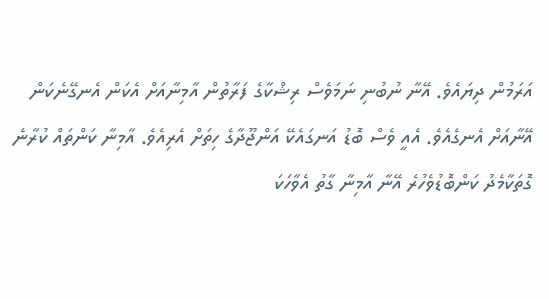އަރަމުން ދިޔައެވެ. އޭނާ ނުބުނި ނަމަވެސް ރިޝްކާގެ ފަރާތުން އާމިނާއަށް އެކަން އެނގޭނެކަން އޭނާއަށް އެނގެއެވެ. އެއީ ވެސް ބޮޑު އަނގައެކޭ އަންޖޫދާގެ ހިތަށް އެރިއެވެ. އާމިނާ ކަންތައް ކުރާނެ ގޮތަކާމެދު ކަންބޮޑުވެހުރެ އޭނާ އާމިނާ ގާތު އެވާހަކަ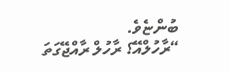ބުންޏެވެ.
“ރާހުލްއޭ؟ ރާހުލް ރާއްޖޭގަތަ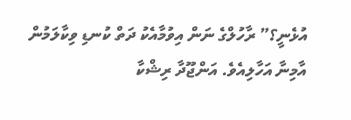އުޅެނީ؟” ރާހުލްގެ ނަން އިވުމާއެކު ދަތް ކުނޑި ވިކާލަމުން އާމިނާ އަހާލިއެވެ. އަންޖޫދާ ރިޝްކާ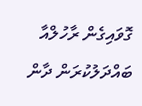ގޮވައިގެން ރާހުލްއާ ބައްދަލުކުރަން ދާން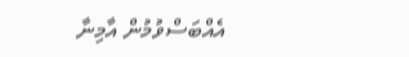އެއްބަސްވުމުން އާމިނާ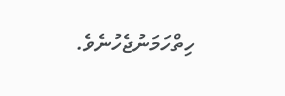ހިތްހަމަނުޖެހުނެވެ.